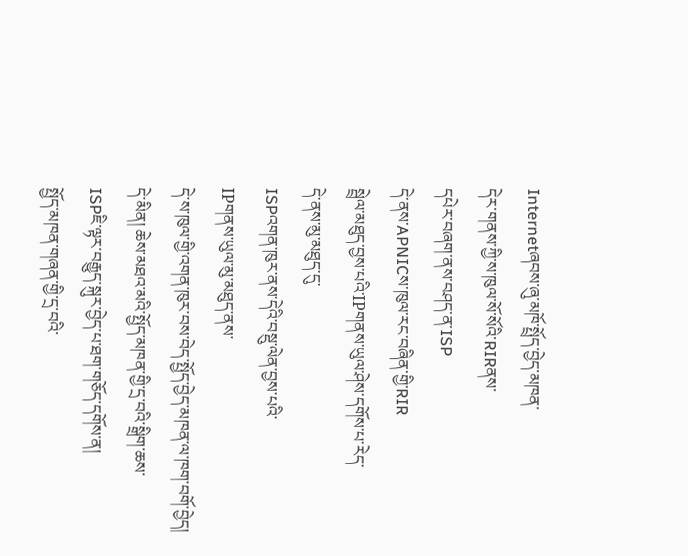Internetཞབས་ཞུ་མཁོ་སྤྲོད་བྱེད་མཁན་
དེར་གནས་ཀྱི་ས་ཁུལ་སོ་སོའི་RIRནས་
དཔེར་བཞག་ནས་བཤད་ན་ISP
དེ་ནས་APNICས་ཁུལ་རང་བཞིན་གྱི་RIR
སྦྲེལ་མཐུད་བྱས་པའི་IPགནས་ཡུལ་ཤེས་དགོས་པ་རེད་
དེ་ནས་མུ་མཐུད་དུ་
ISPའགན་ཁུར་ནས་དེའི་བསྡུ་ལེན་བྱས་པའི་
IPགནས་ཡུལ་མུ་མཐུད་ནས་
དེ་ས་ཁུལ་གྱི་འགན་ཁུར་བས་བེད་སྤྱོད་བྱེད་མཁན་ལ་ཁག་བགོ་བྱེད།
དེ་མིན། ཆེས་མཐའ་མའི་སྤྱོད་མཁན་གྱི་དྲ་བའི་སྒྲིག་ཆས་
ISPཇི་ལྟར་བརྒྱུད་སྐུར་བྱེད་པ་ཐག་གཅོད་དགོས་ན།
སྤྱོད་མཁན་གཞན་གྱི་དྲ་བའི་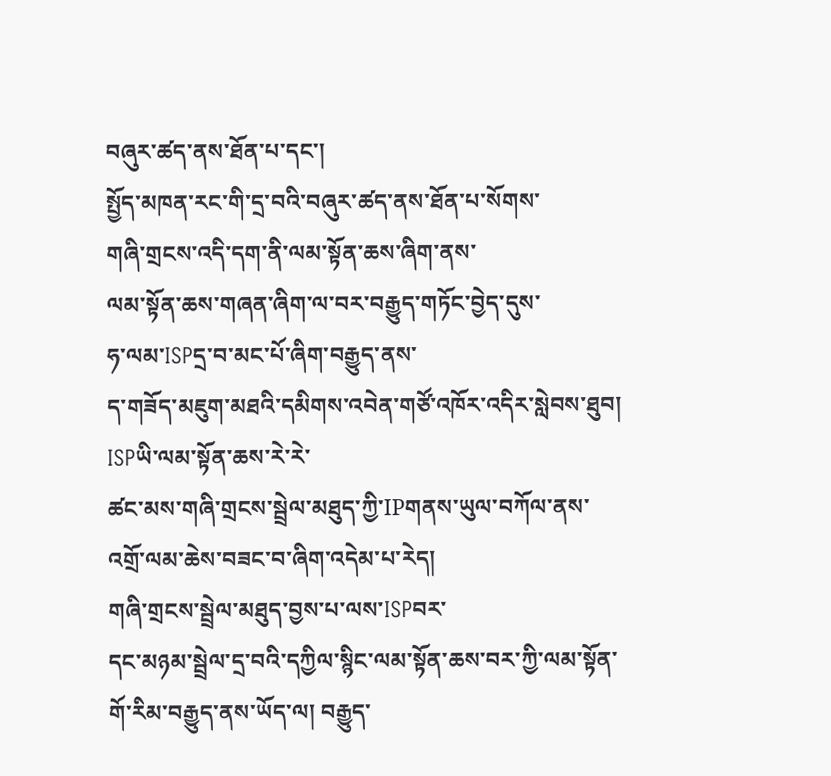བཞུར་ཚད་ནས་ཐོན་པ་དང་།
སྤྱོད་མཁན་རང་གི་དྲ་བའི་བཞུར་ཚད་ནས་ཐོན་པ་སོགས་
གཞི་གྲངས་འདི་དག་ནི་ལམ་སྟོན་ཆས་ཞིག་ནས་
ལམ་སྟོན་ཆས་གཞན་ཞིག་ལ་བར་བརྒྱུད་གཏོང་བྱེད་དུས་
ཧ་ལམ་ISPདྲ་བ་མང་པོ་ཞིག་བརྒྱུད་ནས་
ད་གཟོད་མཇུག་མཐའི་དམིགས་འབེན་གཙོ་འཁོར་འདིར་སླེབས་ཐུབ།
ISPཡི་ལམ་སྟོན་ཆས་རེ་རེ་
ཚང་མས་གཞི་གྲངས་སྦྲེལ་མཐུད་ཀྱི་IPགནས་ཡུལ་བཀོལ་ནས་
འགྲོ་ལམ་ཆེས་བཟང་བ་ཞིག་འདེམ་པ་རེད།
གཞི་གྲངས་སྦྲེལ་མཐུད་བྱས་པ་ལས་ISPབར་
དང་མཉམ་སྦྲེལ་དྲ་བའི་དཀྱིལ་སྙིང་ལམ་སྟོན་ཆས་བར་ཀྱི་ལམ་སྟོན་
གོ་རིམ་བརྒྱུད་ནས་ཡོད་ལ། བརྒྱུད་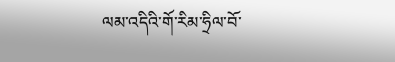ལམ་འདིའི་གོ་རིམ་ཧྲིལ་བོ་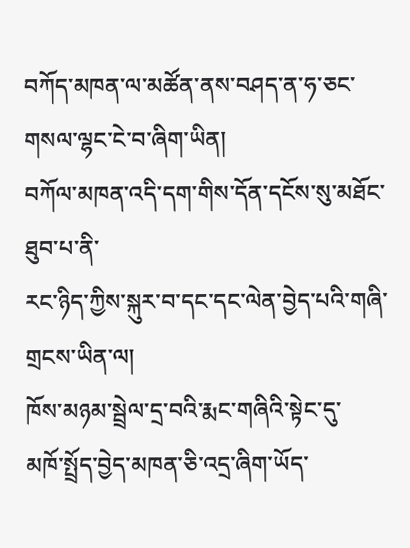བཀོད་མཁན་ལ་མཚོན་ནས་བཤད་ན་ཧ་ཅང་གསལ་ལྷང་ངེ་བ་ཞིག་ཡིན།
བཀོལ་མཁན་འདི་དག་གིས་དོན་དངོས་སུ་མཐོང་ཐུབ་པ་ནི་
རང་ཉིད་ཀྱིས་སྐུར་བ་དང་དང་ལེན་བྱེད་པའི་གཞི་གྲངས་ཡིན་ལ།
ཁོས་མཉམ་སྦྲེལ་དྲ་བའི་རྨང་གཞིའི་སྟེང་དུ་
མཁོ་སྤྲོད་བྱེད་མཁན་ཅི་འདྲ་ཞིག་ཡོད་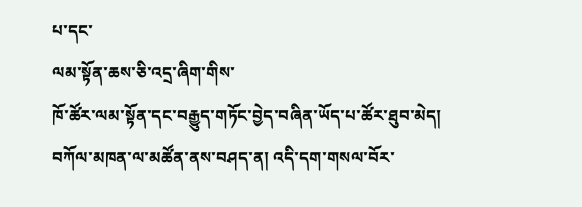པ་དང་
ལམ་སྟོན་ཆས་ཅི་འདྲ་ཞིག་གིས་
ཁོ་ཚོར་ལམ་སྟོན་དང་བརྒྱུད་གཏོང་བྱེད་བཞིན་ཡོད་པ་ཚོར་ཐུབ་མེད།
བཀོལ་མཁན་ལ་མཚོན་ནས་བཤད་ན། འདི་དག་གསལ་བོར་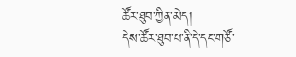ཚོར་ཐུབ་ཀྱིན་མེད།
དེས་ཚོར་ཐུབ་པ་ནི་དེ་དང་གཙོ་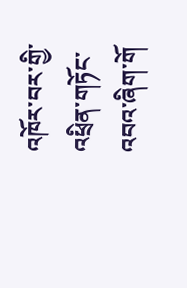འཁོར་བར་གྱི་འཕྲིན་གཏོང་འབའ་ཞིག་གོ